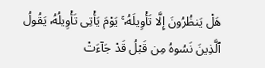هَلْ يَنظُرُونَ إِلَّا تَأْوِيلَهُۥ ۚ يَوْمَ يَأْتِى تَأْوِيلُهُۥ يَقُولُ ٱلَّذِينَ نَسُوهُ مِن قَبْلُ قَدْ جَآءَتْ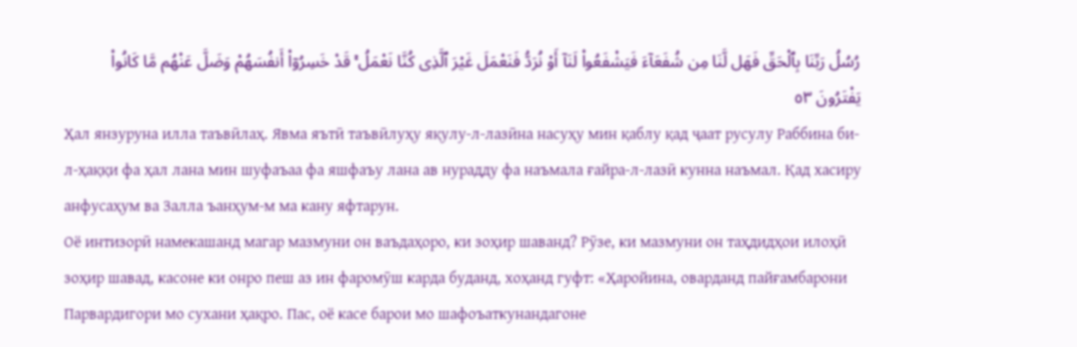رُسُلُ رَبِّنَا بِٱلْحَقِّ فَهَل لَّنَا مِن شُفَعَآءَ فَيَشْفَعُوا۟ لَنَآ أَوْ نُرَدُّ فَنَعْمَلَ غَيْرَ ٱلَّذِى كُنَّا نَعْمَلُ ۚ قَدْ خَسِرُوٓا۟ أَنفُسَهُمْ وَضَلَّ عَنْهُم مَّا كَانُوا۟ يَفْتَرُونَ ٥٣
Ҳал янзуруна илла таъвӣлаҳ. Явма яътӣ таъвӣлуҳу яқулу-л-лазӣна насуҳу мин қаблу қад ҷаат русулу Раббина би-л-ҳаққи фа ҳал лана мин шуфаъаа фа яшфаъу лана ав нурадду фа наъмала ғайра-л-лазӣ кунна наъмал. Қад хасиру анфусаҳум ва Залла ъанҳум-м ма кану яфтарун.
Оё интизорӣ намекашанд магар мазмуни он ваъдаҳоро, ки зоҳир шаванд? Рӯзе, ки мазмуни он таҳдидҳои илоҳӣ зоҳир шавад, касоне ки онро пеш аз ин фаромӯш карда буданд, хоҳанд гуфт: «Ҳаройина, оварданд пайғамбарони Парвардигори мо сухани ҳақро. Пас, оё касе барои мо шафоъаткунандагоне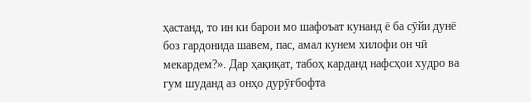ҳастанд, то ин ки барои мо шафоъат кунанд ё ба сӯйи дунё боз гардонида шавем, пас, амал кунем хилофи он чӣ мекардем?». Дар ҳақиқат, табоҳ карданд нафсҳои худро ва гум шуданд аз онҳо дурӯғбофта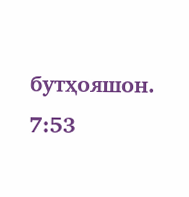бутҳояшон.
7:53